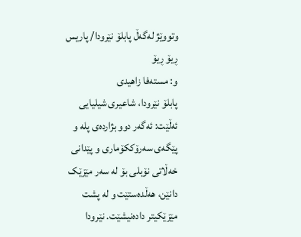وتووێژ لەگەڵ پابلۆ نێرودا/ پاریس ڕیۆ ڕیۆ
و: مستەفا زاهیدی
پابلۆ نێرودا، شاعیری شیلیایی ئەڵێت: ئەگەر دوو بژاردەی پلە و پێگەی سەرۆککۆماری و پێدانی خەڵاتی نۆبلی بۆ لە سەر مێزێک دانێن، هەڵدەستێت و لە پشت مێزێکیتر دادەنیشێت. نێرودا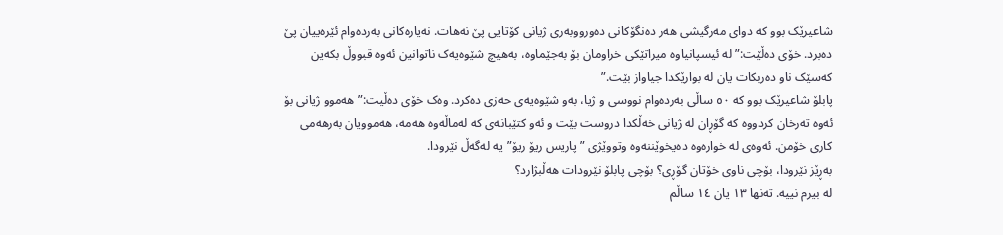شاعیرێک بوو کە دوای مەرگیشی هەر دەنگۆکانی دەورووبەری ژیانی کۆتایی پێ نەهات. نەیارەکانی بەردەوام ئێرەییان پێ دەبرد. خۆی دەڵێت:” لە ئیسپانیاوە میراتێکی خراومان بۆ بەجێماوە، بەهیچ شێوەیەک ناتوانین ئەوە قبووڵ بکەین کەسێک ناو دەربکات یان لە بوارێکدا جیاواز بێت.”
پابلۆ شاعیرێک بوو کە ٥٠ ساڵی بەردەوام نووسی و ژیا، بەو شێوەیەی حەزی دەکرد. وەک خۆی دەڵیت:” هەموو ژیانی بۆ ئەوە تەرخان کردووە کە گۆڕان لە ژیانی خەڵکدا دروست بێت و ئەو کتێبانەی کە لەماڵەوە هەمە، هەموویان بەرهەمی کاری خۆمن. ئەوەی لە خوارەوە دەیخوێننەوە وتووێژی ” پاریس ریۆ ریۆ”یە لەگەڵ نێرودا.
بەڕێز نێرودا، بۆچی ناوی خۆتان گۆڕی؟ بۆچی پابلۆ نێرودات هەڵبژارد؟
لە بیرم نییە. تەنها ١٣ یان ١٤ ساڵم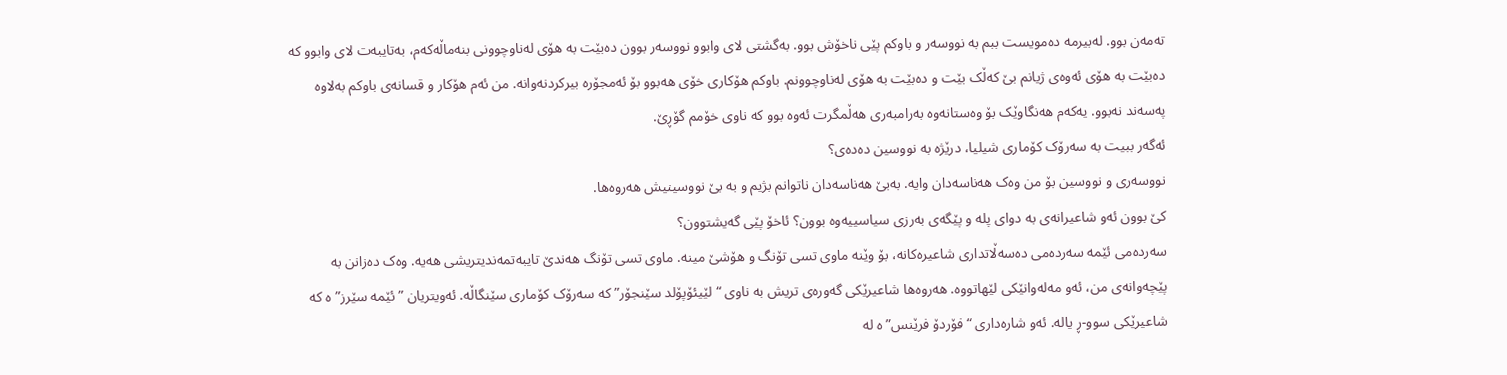تەمەن بوو. لەبیرمە دەمویست ببم بە نووسەر و باوکم پێی ناخۆش بوو. بەگشتی لای وابوو نووسەر بوون دەبێت بە هۆی لەناوچوونی بنەماڵەکەم، بەتایبەت لای وابوو کە دەبێت بە هۆی ئەوەی ژیانم بێ کەڵک بێت و دەبێت بە هۆی لەناوچوونم. باوکم هۆکاری خۆی هەبوو بۆ ئەمجۆرە بیرکردنەوانە. من ئەم هۆکار و قسانەی باوکم بەلاوە پەسەند نەبوو. یەکەم هەنگاوێک بۆ وەستانەوە بەرامبەری هەڵمگرت ئەوە بوو کە ناوی خۆمم گۆڕێ.
ئەگەر ببیت بە سەرۆک کۆماری شیلیا، درێژە بە نووسین دەدەی؟
نووسەری و نووسین بۆ من وەک هەناسەدان وایە. بەبێ هەناسەدان ناتوانم بژیم و بە بێ نووسینیش هەروەها.
کێ بوون ئەو شاعیرانەی بە دوای پلە و پێگەی بەرزی سیاسییەوە بوون؟ ئاخۆ پێی گەیشتوون؟
سەردەمی ئێمە سەردەمی دەسەڵاتداری شاعیرەکانە، بۆ وێنە ماوی تسی تۆنگ و هۆشێ مینە. ماوی تسی تۆنگ هەندێ تایبەتمەندیتریشی هەیە. وەک دەزانن بە پێچەوانەی من، ئەو مەلەوانێکی لێهاتووە. هەروەها شاعیرێکی گەورەی تریش بە ناوی “لێیئۆپۆلد سێنجۆر” کە سەرۆک کۆماری سێنگاڵە. ئەویتریان ” ئێمە سێرز”ە کە شاعیرێکی سوو-ڕ یالە. ئەو شارەداری “فۆردۆ فرێنس” ە لە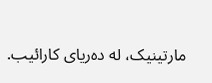مارتینیک، لە دەریای کارائیب.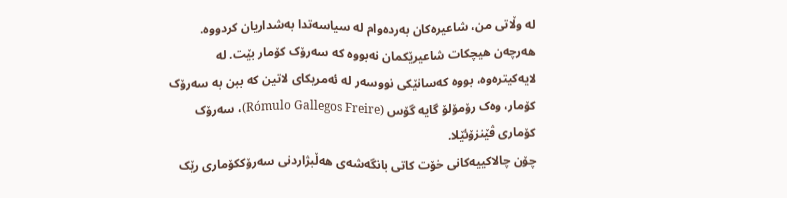لە وڵاتی من، شاعیرەکان بەردەوام لە سیاسەتدا بەشداریان کردووە. هەرچەن هیچکات شاعیرێکمان نەبووە کە سەرۆک کۆمار بێت. لە لایەکیترەوە، بووە کەسانێکی نووسەر لە ئەمریکای لاتین کە ببن بە سەرۆک کۆمار، وەک رۆمۆلۆ گایە گۆس (Rómulo Gallegos Freire)، سەرۆک کۆماری ڤێنزۆئێلا.
چۆن چالاکییەکانی خۆت کاتی بانگەشەی هەڵبژاردنی سەرۆککۆماری رێک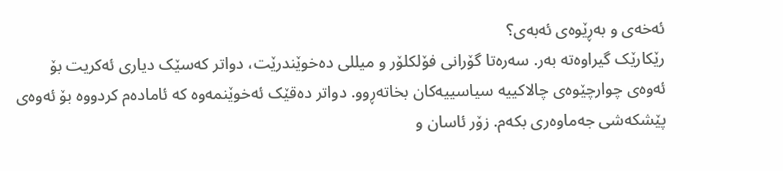ئەخەی و بەڕێوەی ئەبەی؟
رێکارێک گیراوەتە بەر. سەرەتا گۆرانی فۆلکلۆر و میللی دەخوێندرێت، دواتر کەسێک دیاری ئەکریت بۆ ئەوەی چوارچێوەی چالاکییە سیاسییەکان بخاتەڕوو. دواتر دەقێک ئەخوێنمەوە کە ئامادەم کردووە بۆ ئەوەی پێشکەشی جەماوەری بکەم. زۆر ئاسان و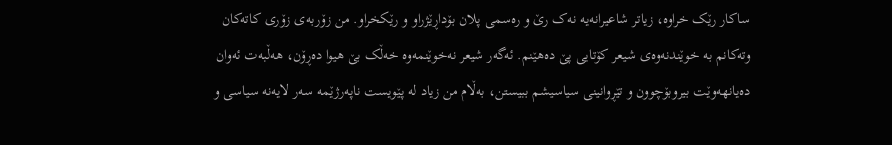ساکار رێک خراوە، زیاتر شاعیرانەیە نەک رێ و رەسمی پلان بۆداڕێژراو و رێکخراو. من زۆربەی زۆری کاتەکان وتەکانم بە خوێندنەوەی شیعر کۆتایی پێ دەهێنم. ئەگەر شیعر نەخوێنمەوە خەڵک بێ هیوا دەڕۆن، هەڵبەت ئەوان دەیانهەوێت بیروبۆچوون و تێڕوانینی سیاسیشم ببیستن، بەڵام من زیاد لە پێویست ناپەرژێمە سەر لایەنە سیاسی و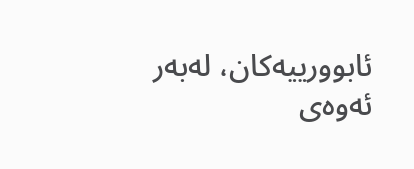ئابوورییەکان، لەبەر ئەوەی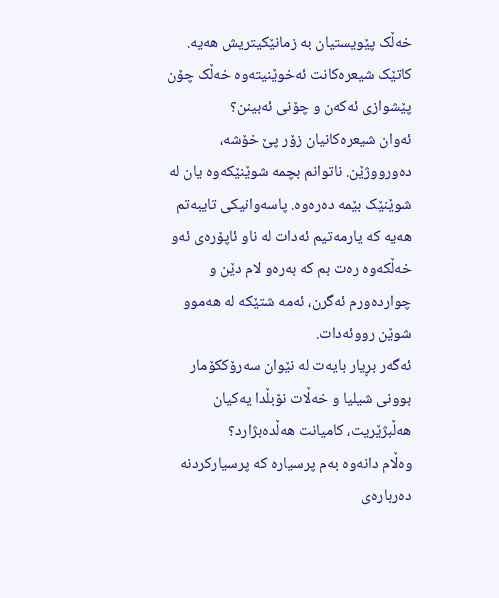خەڵک پێویستیان بە زمانێکیتریش هەیە.
کاتێک شیعرەکانت ئەخوێنیتەوە خەڵک چۆن پێشوازی ئەکەن و چۆنی ئەبینن؟
ئەوان شیعرەکانیان زۆر پێ خۆشە، دەورووژێن. ناتوانم بچمە شوێنێکەوە یان لە شوێنێک بێمە دەرەوە. پاسەوانیکی تایبەتم هەیە کە یارمەتیم ئەدات لە ناو ئاپۆرەی ئەو خەڵکەوە رەت بم کە بەرەو لام دێن و چواردەورم ئەگرن، ئەمە شتێکە لە هەموو شوێن رووئەدات.
ئەگەر بڕیار بایەت لە نێوان سەرۆککۆمار بوونی شیلیا و خەڵات نۆبڵدا یەکیان هەڵبژێریت، کامیانت هەڵدەبژارد؟
وەڵام دانەوە بەم پرسیارە کە پرسیارکردنە دەربارەی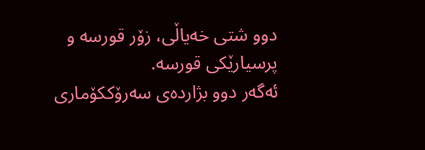دوو شتی خەیاڵی، زۆر قورسە و پرسیارێکی قورسە.
ئەگەر دوو بژاردەی سەرۆککۆماری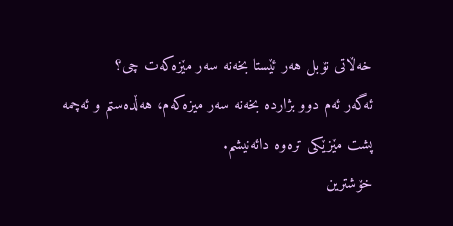خەڵاتی نۆبل هەر ئێستا بخەنە سەر مێزەکەت چی؟
ئەگەر ئەم دوو بژاردە بخەنە سەر میزەکەم، هەڵدەستم و ئەچمە پشت مێزێکی ترەوە دائەنیشم.
خۆشترین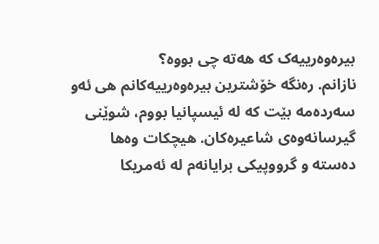بیرەوەرییەک کە هەتە چی بووە؟
نازانم. رەنگە خۆشترین بیرەوەرییەکانم هی ئەو سەردەمە بێت کە لە ئیسپانیا بووم، شوێنی گیرسانەوەی شاعیرەکان. هیچکات وەها دەستە و گرووپیکی برایانەم لە ئەمریکا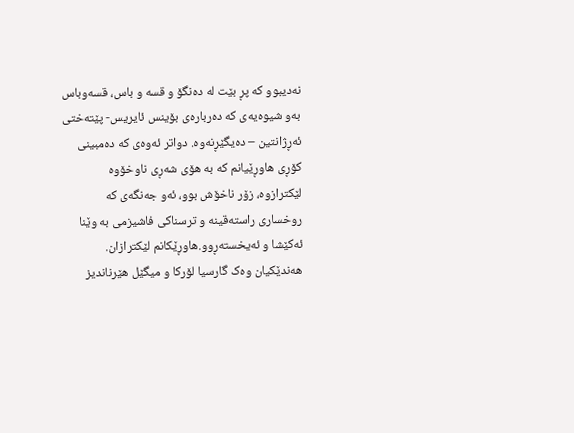نەدیبوو کە پڕ بێت لە دەنگۆ و قسە و باس، قسەوباس بەو شیوەیەی کە دەربارەی بۆینس ئایریس- پێتەختی ئەڕژانتین – دەیگێڕنەوە. دواتر ئەوەی کە دەمبینی کۆڕی هاوڕێیانم کە بە هۆی شەڕی ناوخۆوە لێکترازوە، زۆر ناخۆش بوو، ئەو جەنگەی کە روخساری راستەقینە و ترسناکی فاشیزمی بە وێنا ئەکێشا و ئەیخستەڕوو.هاوڕێکانم لێکترازان. هەندێکیان وەک گارسیا لۆرکا و میگێل هێرناندیز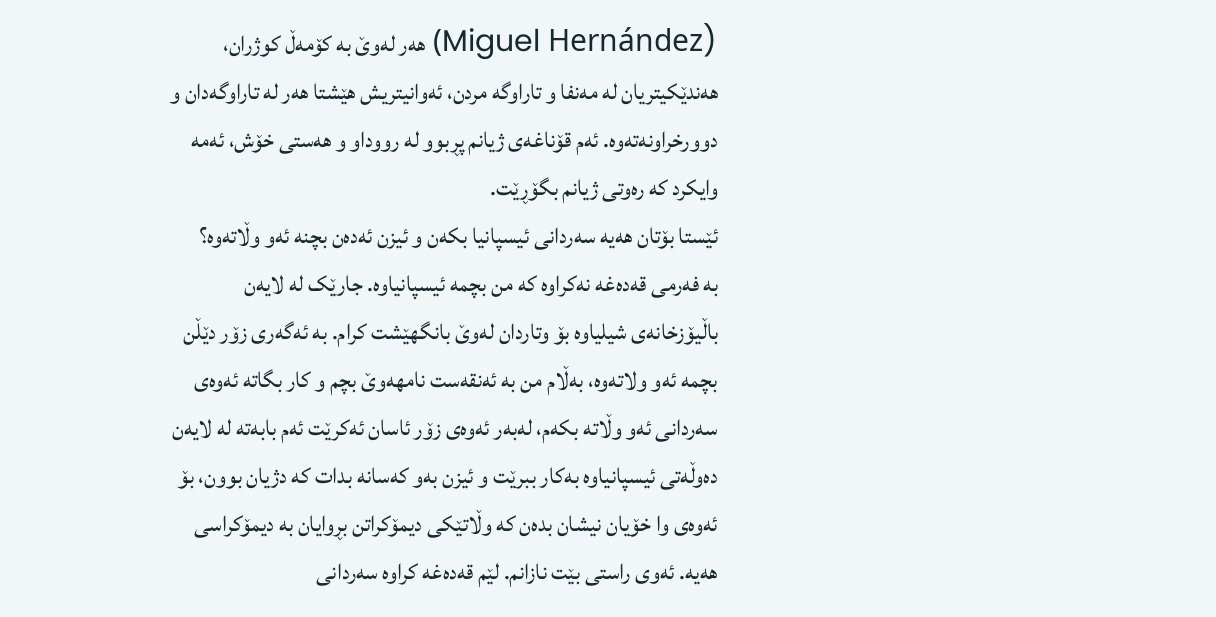(Miguel Hernández) هەر لەوێ بە کۆمەڵ کوژران، هەندێکیتریان لە مەنفا و تاراوگە مردن، ئەوانیتریش هێشتا هەر لە تاراوگەدان و دوورخراونەتەوە. ئەم قۆناغەی ژیانم پڕبوو لە رووداو و هەستی خۆش، ئەمە وایکرد کە رەوتی ژیانم بگۆڕێت.
ئێستا بۆتان هەیە سەردانی ئیسپانیا بکەن و ئیزن ئەدەن بچنە ئەو وڵاتەوە؟
بە فەرمی قەدەغە نەکراوە کە من بچمە ئیسپانیاوە. جارێک لە لایەن باڵیۆزخانەی شیلیاوە بۆ وتاردان لەوێ بانگهێشت کرام. بە ئەگەری زۆر دێڵن بچمە ئەو ولاتەوە، بەڵام من بە ئەنقەست نامهەوێ بچم و کار بگاتە ئەوەی سەردانی ئەو وڵاتە بکەم، لەبەر ئەوەی زۆر ئاسان ئەکرێت ئەم بابەتە لە لایەن دەوڵەتی ئیسپانیاوە بەکار ببرێت و ئیزن بەو کەسانە بدات کە دژیان بوون، بۆ ئەوەی وا خۆیان نیشان بدەن کە وڵاتێکی دیمۆکراتن بڕوایان بە دیمۆکراسی هەیە. ئەوی راستی بێت نازانم. لێم قەدەغە کراوە سەردانی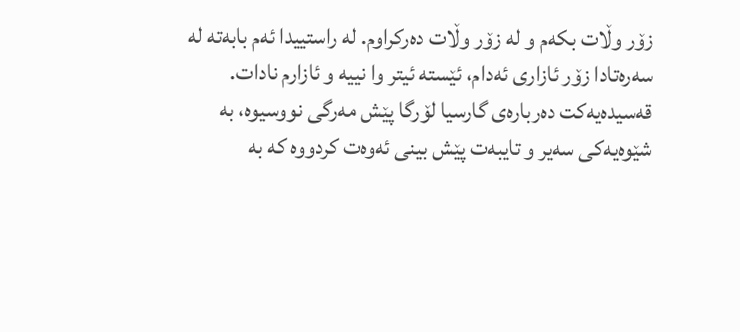زۆر وڵات بکەم و لە زۆر وڵات دەرکراوم. لە راستییدا ئەم بابەتە لە سەرەتادا زۆر ئازاری ئەدام، ئێستە ئیتر وا نییە و ئازارم نادات.
قەسیدەیەکت دەربارەی گارسیا لۆرگا پێش مەرگی نووسیوە، بە شێوەیەکی سەیر و تایبەت پێش بینی ئەوەت کردووە کە بە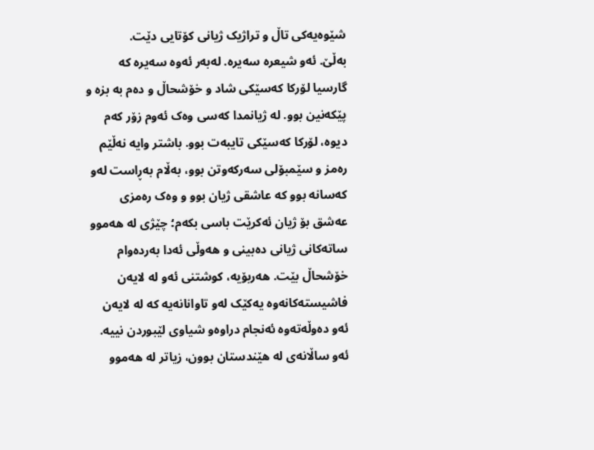شێوەیەکی تاڵ و تراژیک ژیانی کۆتایی دێت.
بەڵێ. ئەو شیعرە سەیرە. لەبەر ئەوە سەیرە کە گارسیا لۆرکا کەسێکی شاد و خۆشحاڵ و دەم بە بزە و پێکەنین بوو. لە ژیانمدا کەسی وەک ئەوم زۆر کەم دیوە، لۆرکا کەسێکی تایبەت بوو. باشتر وایە نەڵێم رەمز و سێمبۆلی سەرکەوتن بوو، بەڵام بەڕاست لەو کەسانە بوو کە عاشقی ژیان بوو و وەک رەمزی عەشق بۆ ژیان ئەکرێت باسی بکەم؛ چێژی لە هەموو ساتەکانی ژیانی دەبینی و هەوڵی ئەدا بەردەوام خۆشحاڵ بێت. هەربۆیە، کوشتنی ئەو لە لایەن فاشیستەکانەوە یەکێک لەو تاوانانەیە کە لە لایەن ئەو دەوڵەتەوە ئەنجام دراوەو شیاوی لێبوردن نییە.
ئەو ساڵانەی لە هێندستان بوون، زیاتر لە هەموو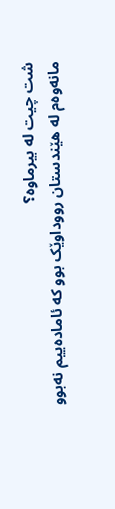شت چیت لە بیرماوە؟
مانەوەم لە هێندستان رووداوێک بوو کە ئامادەییم نەبوو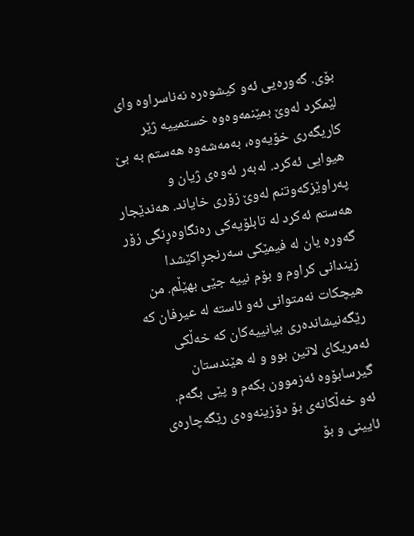بۆی. گەورەیی ئەو کیشوەرە نەناسراوە وای لێمکرد لەوێ بمێنمەوەوە خستمییە ژێر کاریگەری خۆیەوە، بەمەشەوە هەستم بە بێ هیوایی ئەکرد. لەبەر ئەوەی ژیان و پەراوێزکەوتنم لەوێ زۆری خایاند. هەندێجار هەستم ئەکرد لە تابلۆیەکی رەنگاوەڕنگی زۆر گەورە یان لە فیمێکی سەرنجڕاکێشدا زیندانی کراوم و بۆم نییە جێی بهێڵم. من هیچکات نەمتوانی ئەو ئاستە لە عیرفان کە رێگەنیشاندەری بیانییەکان کە خەڵکی ئەمریکای لاتین بوو و لە هێندستان گیرسابۆوە ئەزموون بکەم و پێی بگەم.
ئەو خەڵکانەی بۆ دۆزینەوەی رێگەچارەی ئایینی و بۆ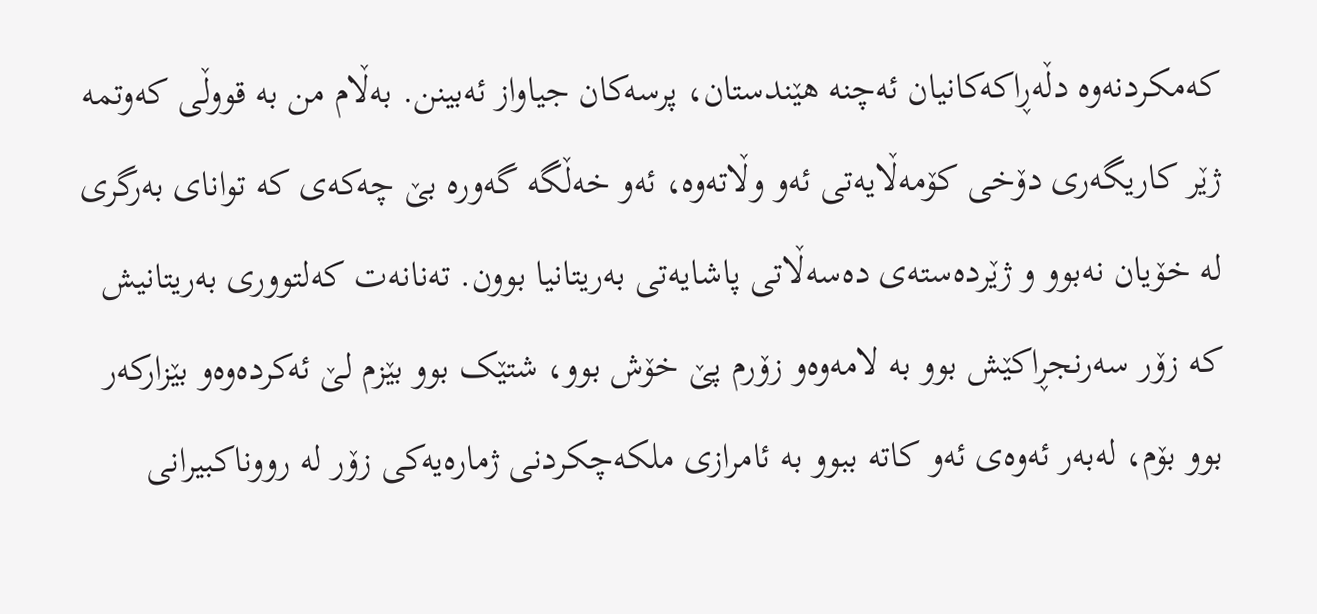کەمکردنەوە دڵەڕاکەکانیان ئەچنە هێندستان، پرسەکان جیاواز ئەبینن. بەڵام من بە قووڵی کەوتمە ژێر کاریگەری دۆخی کۆمەڵایەتی ئەو وڵاتەوە، ئەو خەڵگە گەورە بێ چەکەی کە توانای بەرگری لە خۆیان نەبوو و ژێردەستەی دەسەڵاتی پاشایەتی بەریتانیا بوون. تەنانەت کەلتووری بەریتانیش کە زۆر سەرنجڕاکێش بوو بە لامەوەو زۆرم پێ خۆش بوو، شتێک بوو بێزم لێ ئەکردەوەو بێزارکەر بوو بۆم، لەبەر ئەوەی ئەو کاتە ببوو بە ئامرازی ملکەچکردنی ژمارەیەکی زۆر لە رووناکبیرانی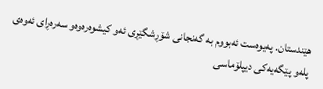هێندستان. پەیوەست ئەبووم بە گەنجانی شۆڕشگێڕی ئەو کیشوەرەوەو سەرەڕای ئەوەی پلەو پێگەیەکی دیپلۆماسی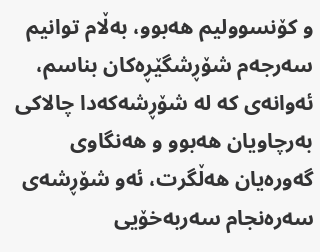و کۆنسوولیم هەبوو، بەڵام توانیم سەرجەم شۆڕشگێڕەکان بناسم، ئەوانەی کە لە شۆڕشەکەدا چالاکی بەرچاویان هەبوو و هەنگاوی گەورەیان هەڵگرت، ئەو شۆڕشەی سەرەنجام سەربەخۆیی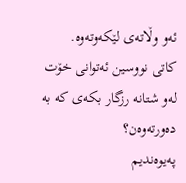ئەو وڵاتەی لێکەوتەوە.
کاتی نووسین ئەتوانی خۆت لەو شتانە رزگار بکەی کە بە دەورتەوەن؟
پەیوەندیم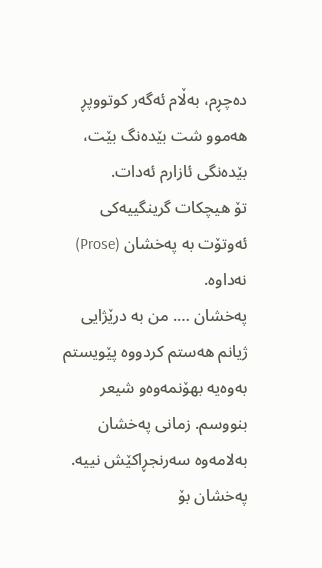دەچڕم، بەڵام ئەگەر کوتووپڕ هەموو شت بێدەنگ بێت، بێدەنگی ئازارم ئەدات.
تۆ هیچکات گرینگییەکی ئەوتۆت بە پەخشان (Prose) نەداوە.
پەخشان …. من بە درێژایی ژیانم هەستم کردووە پێویستم بەوەیە بهۆنمەوەو شیعر بنووسم. زمانی پەخشان بەلامەوە سەرنجڕاکێش نییە. پەخشان بۆ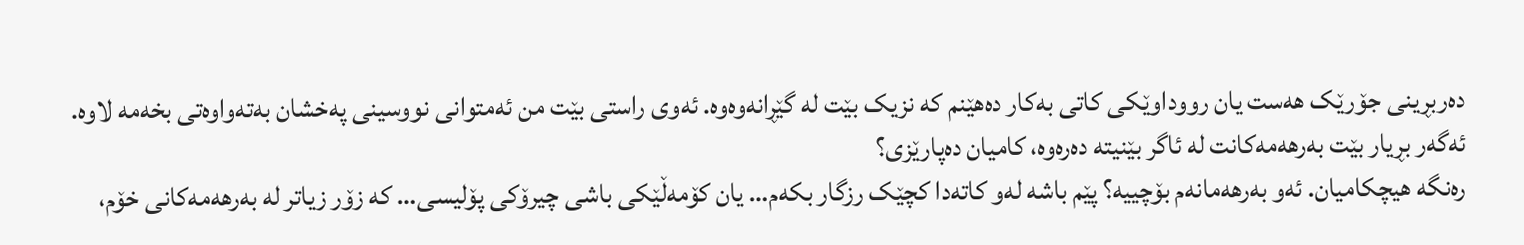دەربڕینی جۆرێک هەست یان رووداوێکی کاتی بەکار دەهێنم کە نزیک بێت لە گێڕانەوەوە. ئەوی راستی بێت من ئەمتوانی نووسینی پەخشان بەتەواوەتی بخەمە لاوە.
ئەگەر بڕیار بێت بەرهەمەکانت لە ئاگر بێنیتە دەرەوە، کامیان دەپارێزی؟
رەنگە هیچکامیان. ئەو بەرهەمانەم بۆچییە؟ پێم باشە لەو کاتەدا کچێک رزگار بکەم… یان کۆمەڵێکی باشی چیرۆکی پۆلیسی… کە زۆر زیاتر لە بەرهەمەکانی خۆم،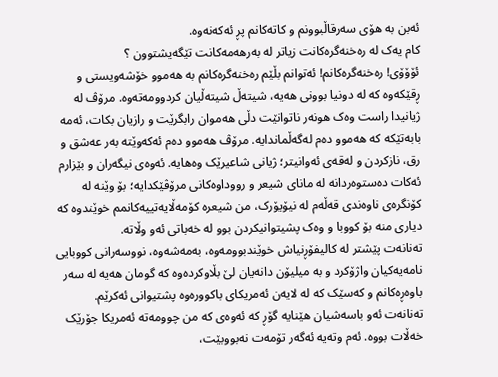ئەبن بە هۆی سەرقاڵبوونم و کاتەکانم پڕ ئەکەنەوە.
کام یەک لە رەخنەگرەکانت زیاتر لە بەرهەمەکانت تێگەیشتوون ؟
ئۆۆۆی! رەخنەگرەکانم! ئەتوانم بڵێم رەخنەگرەکانم بە هەموو خۆشەویستی و ڕقێکەوە کە لە دونیا بوونی هەیە، شیتەڵ شیتەڵیان کردوومەتەوە. مرۆڤ لە ژیانیدا راست وەک هونەر ناتوانێت دڵی هەموان رابگرێت و رازیان بکات، ئەمە بابەتێکە کە هەموو دەم لەگەڵماندایە. مرۆڤ هەموو دەم ئەکەوێتە بەر عەشق و رق، نازکردن و لەقەی ئەوانیتر؛ ژیانی شاعیرێک وەهایە. ئەوەی نیگەران و بێزارم ئەکات دەستوەردانە لە مانای شیعر و رووداوەکانی مرۆڤێکدایە؛ بۆ وێنە لە کۆنگرەی ناوەندی قەڵەم لە نیۆیۆرک، من شیعرە کۆمەڵایەتییەکانمم خوێندوە کە دیاری منە بۆ کووبا و وەک پشیتوانیکردن بوو لە خەباتی ئەو وڵاتە.
تەنانەت پێشتر لە کالیفۆڕنیاش خوێندبوومەوە، بەمەشەوە، نووسەرانی کووبایی نامەیەکیان واژۆکرد و بە میلیۆن دانەیان لێ بڵاوکردەوە کە گومان هەیە لە سەر باوەڕەکانم و کەسێک کە لە لایەن ئەمریکای باکوورەوە پشتیوانی ئەکرێم. تەنانەت ئەو باسەشیان هێنایە گۆڕ کە ئەوەی کە من چوومەتە ئەمریکا جۆرێک خەڵات بووە. ئەم وتەیە ئەگەر تۆمەت نەبووبێت،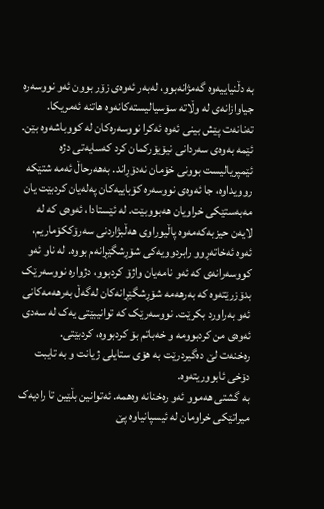بە دڵنیاییەوە گەمژانەبوو، لەبەر ئەوەی زۆر بوون ئەو نووسەرە جیاوازانەی لە وڵاتە سۆسیالیستەکانەوە هاتنە ئەمریکا. تەنانەت پێش بینی ئەوە ئەکرا نووسەرەکان لە کووباشەوە بێن.
ئێمە بەوەی سەردانی نیۆیۆرکمان کرد کەسایەتی دژە ئێمپریالیست بوونی خۆمان نەدۆڕاند. بەهەرحاڵ ئەمە شتێکە روویداوە، جا ئەوەی نووسەرە کۆباییەکان پەلەیان کردبێت یان مەبەستێکی خراویان هەبووبێت. لە ئێستادا، ئەوەی کە لە لایەن حیزبەکەمەوە پاڵیوراوی هەڵبژاردنی سەرۆککۆماریم، ئەوە ئەخاتەڕوو رابردوویەکی شۆڕشگێڕانەم بووە. لە ناو ئەو کووسەرانەی کە ئەو نامەیان واژۆ کردبوو، دژوارە نووسەرێک بدۆزرێتەوە کە بەرهەمە شۆڕشگێڕانەکان لەگەڵ بەرهەمەکانی ئەو بەراورد بکرێت. نووسەرێک کە توانیبێتی یەک لە سەدی ئەوەی من کردبوومە و خەباتم بۆ کردبووە، کردبێتی.
رەخنەت لێ دەگیردرێت بە هۆی ستایلی ژیانت و بە تایبت دۆخی ئابووریتەوە.
بە گشتی هەموو ئەو رەخنانە وەهمە. ئەتوانین بڵێین تا رادیەک میراتێکی خراومان لە ئیسپانیاوە پێ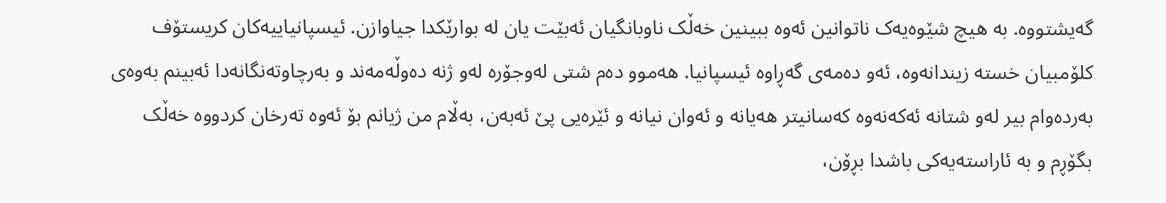گەیشتووە. بە هیچ شێوەیەک ناتوانین ئەوە ببینین خەڵک ناوبانگیان ئەبێت یان لە بوارێکدا جیاوازن. ئیسپانیاییەکان کریستۆف کلۆمبیان خستە زیندانەوە، ئەو دەمەی گەڕاوە ئیسپانیا. هەموو دەم شتی لەوجۆرە لەو ژنە دەوڵەمەند و بەرچاوتەنگانەدا ئەبینم بەوەی بەردەوام بیر لەو شتانە ئەکەنەوە کەسانیتر هەیانە و ئەوان نیانە و ئێرەیی پێ ئەبەن، بەڵام من ژیانم بۆ ئەوە تەرخان کردووە خەڵک بگۆڕم و بە ئاراستەیەکی باشدا بڕۆن،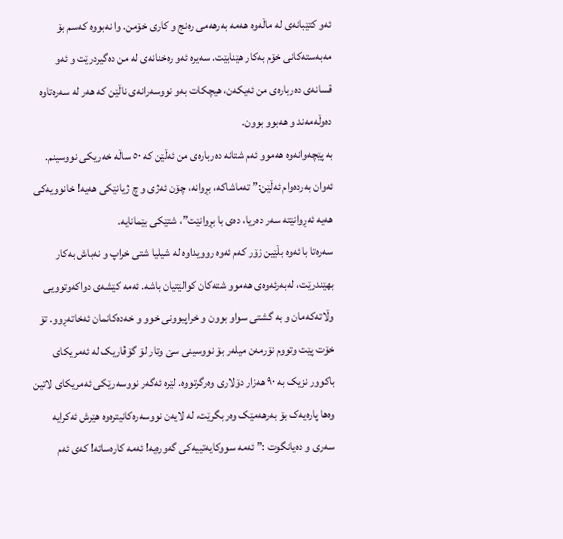ئەو کتێبانەی لە ماڵەوە هەمە بەرهەمی رەنج و کاری خۆمن. وا نەبووە کەسم بۆ مەبەستەکانی خۆم بەکار هێنابێت. سەیرە ئەو رەخنانەی لە من دەگیردرێت و ئەو قسانەی دەربارەی من ئەیکەن، هیچکات بەو نووسەرانەی ناڵێن کە هەر لە سەرەتاوە دەوڵەمەند و هەبوو بوون.
بە پێچەوانەوە هەموو ئەم شتانە دەربارەی من ئەڵێن کە ٥٠ ساڵە خەریکی نووسینم. ئەوان بەردەوام ئەڵێن:” تەماشاکە، بڕوانە، چۆن ئەژی و چ ژیانێکی هەیە! خانوویەکی هەیە ئەڕوانێتە سەر دەریا، دەی با بڕوانێت”، شتێکی بێمانایە.
سەرەتا با ئەوە بڵێین زۆر کەم ئەوە روویداوە لە شیلیا شتی خراپ و نەباش بەکار بهێندرێت، لەبەرئەوەی هەموو شتەکان کوالێتیان باشە. ئەمە کێشەی دواکەوتوویی وڵاتەکەمان و بە گشتی سواو بوون و خراپبوونی خوو و خەدەکانمان ئەخاتەڕوو. تۆ خۆت پێت وتووم نۆرمەن میلەر بۆ نووسینی سێ وتار لۆ گۆڤاریک لە ئەمریکای باکوور نزیک بە ٩٠ هەزار دۆلاری وەرگرتووە. لێرە ئەگەر نووسەرێکی ئەمریکای لاتین وەها پارەیەک بۆ بەرهەمێک وەربگرێت، لە لایەن نووسەرەکانیترەوە هێرش ئەکرایە سەری و دەیانگوت :” ئەمە سووکایەتییەکی گەورەیە! ئەمە کارەساتە! کەی ئەم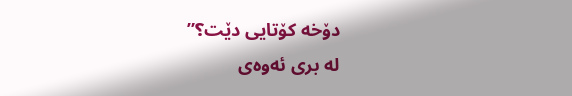دۆخە کۆتایی دێت؟”
لە بری ئەوەی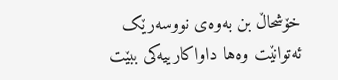خۆشحاڵ بن بەوەی نووسەرێک ئەتوانێت وەها داواکارییەکی ببێت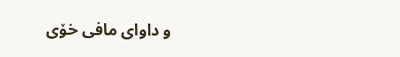و داوای مافی خۆی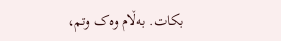بکات. بەڵام وەک وتم،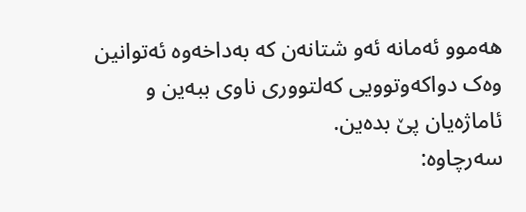هەموو ئەمانە ئەو شتانەن کە بەداخەوە ئەتوانین وەک دواکەوتوویی کەلتووری ناوی ببەین و ئاماژەیان پێ بدەین.
سەرچاوە: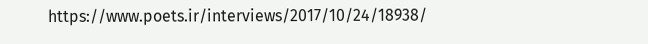https://www.poets.ir/interviews/2017/10/24/18938/